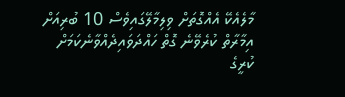މާލެއެކޭ އެއްގޮތަށް ވިލިމާލޭގައިވެސް 10 ބުރިއަށް އިމާރާތް ކުރެވޭނެ ގޮތް ހައްދަވައިދެއްވާނެކަމަށް ކުރީގެ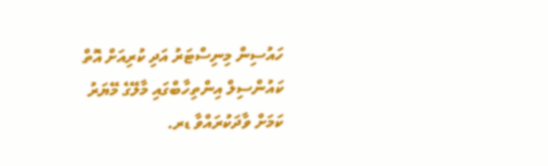ހައުސިން މިނިސްޓަރު އަދި ކުރިއަށް އޮތް ކައުންސިލް އިންތިހާބްގައި މާލޭގެ މޭޔަރު ކަމަށް ވާދަކުރައްވާ ޑރ.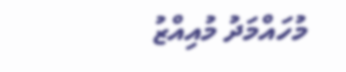މުހައްމަދު މުއިއްޒު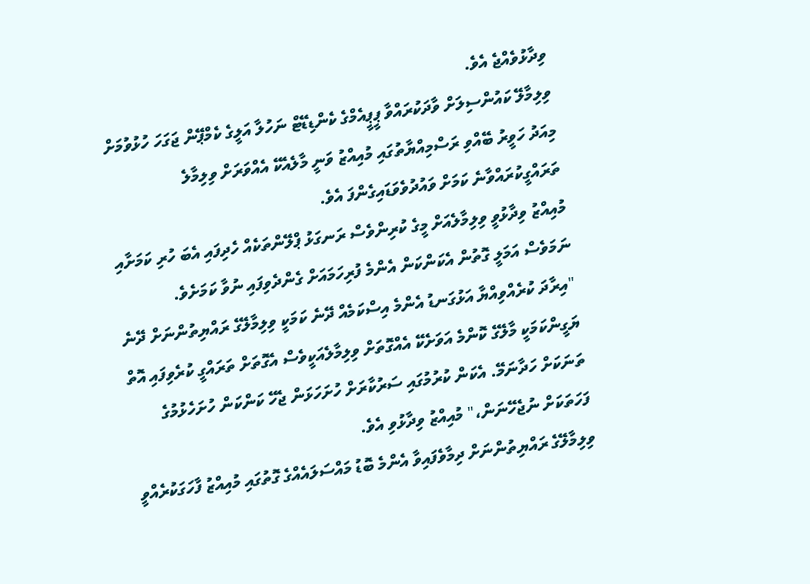ވިދާޅުވެއްޖެ އެވެ.
ވިލިމާލޭ ކައުންސިލަށް ވާދަކުރައްވާ ޕީޕީއެމްގެ ކެންޑިޑޭޓް ނަހުލާ އަލީގެ ކެމްޕޭން ޖަގަހަ ހުޅުވުމަށް މިއަދު ހަވީރު ބޭއްވި ރަސްމިއްޔާތުގައި މުއިއްޒު ވަނީ މާލެއެކޭ އެއްވަރަށް ވިލިމާލެ ތަރައްގީކުރައްވާނެ ކަމަށް ވައުދުވެވަޑައިގެންފަ އެވެ.
މުއިއްޒު ވިދާޅުވީ ވިލިމާލެއަށް މީގެ ކުރިންވެސް ރަނގަޅު ޕްލޭންތަކެއް ހެދިފައި އެބަ ހުރި ކަމަށާއި ނަމަވެސް އަމަލީ ގޮތުން އެކަންކަން އެންމެ ފުރިހަމައަށް ގެންދެވިފައި ނުވާ ކަމަށެވެ.
"އިރާދަ ކުރެއްވިއްޔާ އަޅުގަނޑު އެންމެ އިސްކަމެއް ދޭނެ ކަމަކީ ވިލިމާލޭގެ ރައްޔިތުންނަށް ދޭނެ ޔަގީންކަމަކީ މާލޭގެ ކޮންމެ އަވަށެކޭ އެއްގޮތަށް ވިލިމާލެއަކީވެސް އެގޮތަށް ތަރައްގީ ކުރެވިފައި އޮތް ތަނަކަށް ހަދާނަމޭ. އެކަން ކުރުމުގައި ސަރުކާރަށް ހުށަހަޅަން ޖެހޭ ކަންކަން ހުށަހެޅުމުގެ ފަހަތަކަށް ނުޖެހޭނަން،" މުއިއްޒު ވިދާޅުވި އެވެ.
ވިލިމާލޭގެ ރައްޔިތުންނަށް ދިމާވެފައިވާ އެންމެ ބޮޑު މައްސަލައެއްގެ ގޮތުގައި މުއިއްޒު ފާހަގަކުރެއްވީ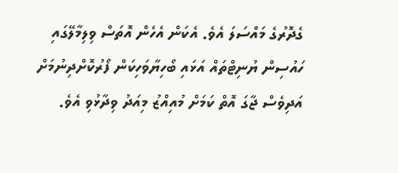ގެދޮރުގެ މައްސަލަ އެވެ. އެކަން އެހެން އޮތަސް ވިލިމާލޭގައި ހައުސިން ޔުނިޓްތައް އަޅައި ބޯހިޔާވަހިކަން ފޯރުކޮށްދިނުމަށް އަދިވެސް ޖާގަ އޮތް ކަމަށް މުއިއްޒު މިއަދު ވިދާޅުވި އެވެ.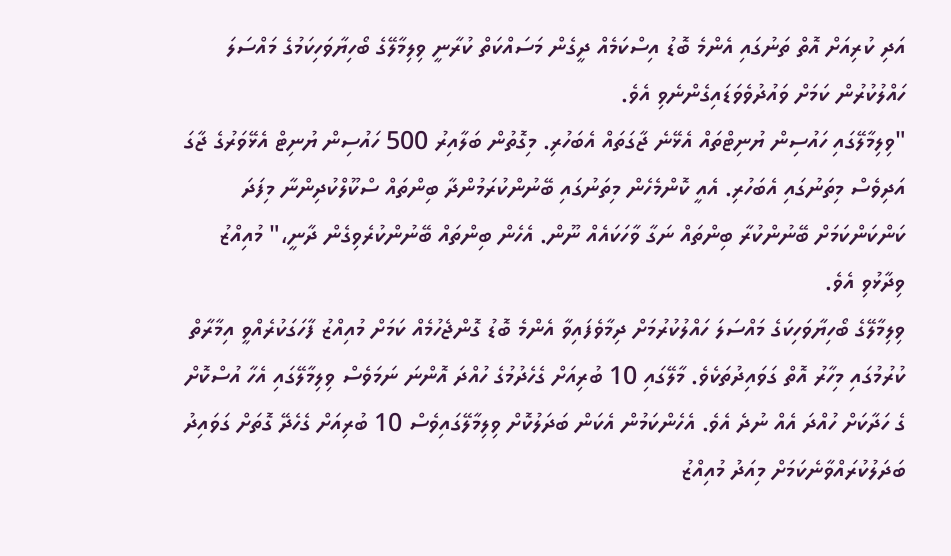އަދި ކުރިއަށް އޮތް ތަނުގައި އެންމެ ބޮޑު އިސްކަމެއް ދީގެން މަސައްކަތް ކުރާނީ ވިލިމާލޭގެ ބޯހިޔާވަހިކަމުގެ މައްސަލަ ހައްލުކުރުން ކަމަށް ވައުދުވެވަޑައިގެންނެވި އެވެ.
"ވިލިމާލޭގައި ހައުސިން ޔުނިޓްތައް އެޅޭނެ ޖާގަތައް އެބަހުރި. މިގޮތުން ބަލާއިރު 500 ހައުސިން ޔުނިޓް އެޅޭވަރުގެ ޖާގަ އަދިވެސް މިތަނުގައި އެބަހުރި. އެއީ ކޮންމެހެން މިތަނުގައި ބޭނުންކުރަމުންދާ ބިންތައް ސްކޫލްކުދިންނާ މިފަދަ ކަންކަންކަމަށް ބޭނުންކުރާ ބިންތައް ނަގާ ވާހަކައެއް ނޫން. އެހެން ބިންތައް ބޭނުންކުރެވިގެން ދާނީ،" މުއިއްޒު ވިދާޅުވި އެވެ.
ވިލިމާލޭގެ ބޯހިޔާވަހިކަގެ މައްސަލަ ހައްލުކުރުމަށް ދިމާވެފައިވާ އެންމެ ބޮޑު ގޮންޖެހުމެއް ކަމަށް މުއިއްޒު ފާހަގަކުރެއްވީ އިމާރާތް ކުރުމުގައި މިހާރު އޮތް ގަވައިދުތަކެވެ. މާލޭގައި 10 ބުރިއަށް ގެހެދުމުގެ ހުއްދަ އޮންނަ ނަމަވެސް ވިލިމާލޭގައި އެހާ އުސްކޮށް ގެ ހަދާކަށް ހުއްދަ އެއް ނުދެ އެވެ. އެހެންކަމުން އެކަން ބަދަލުކޮށް ވިލިމާލޭގައިވެސް 10 ބުރިއަށް ގެހެދޭ ގޮތަށް ގަވައިދު ބަދަލުކުރައްވާނެކަމަށް މިއަދު މުއިއްޒު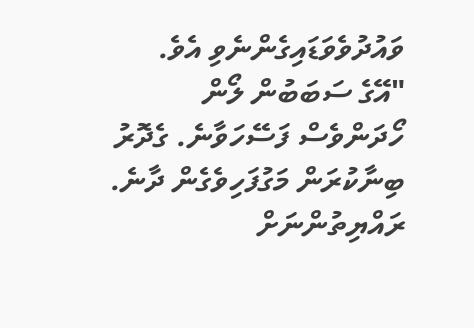ވައުދުވެވަޑައިގެންނެވި އެވެ.
"އޭގެ ސަބަބުން ލޯން ހޯދަންވެސް ފަސޭހަވާނެ. ގެދޮރު ބިނާކުރަން މަގުފަހިވެގެން ދާނެ. ރައްޔިތުންނަށް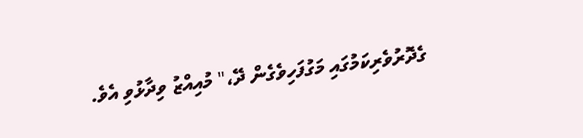ގެދޮރުވެރިކަމުގައި މަގުފަހިވެގެން ދޭ،" މުއިއްޒު ވިދާޅުވި އެވެ.